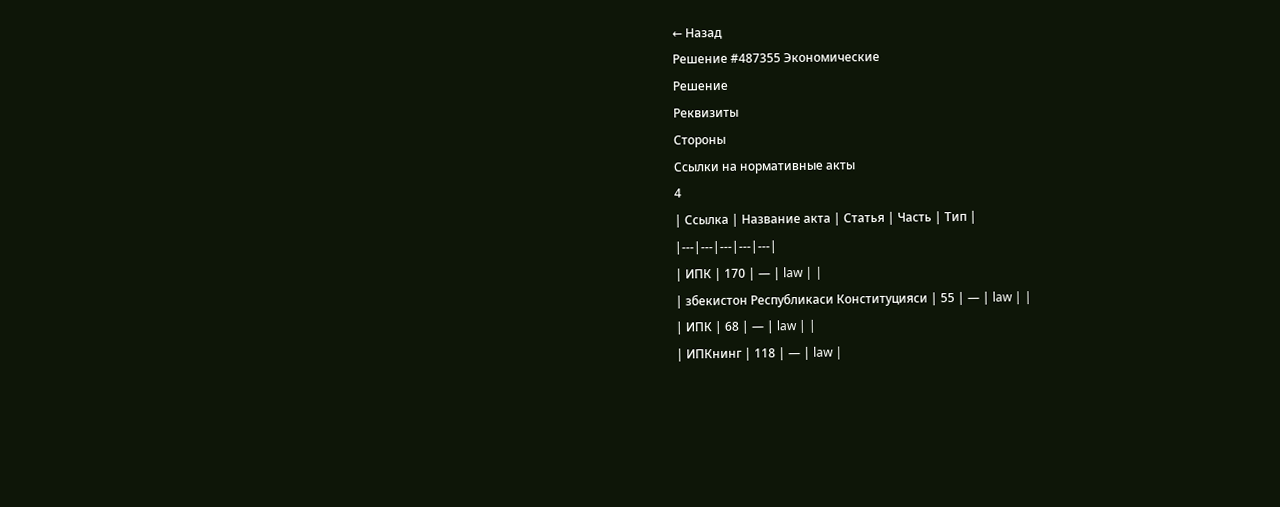← Назад
Решение #487355 Экономические
Решение
Реквизиты
Стороны
Ссылки на нормативные акты
4
| Ссылка | Название акта | Статья | Часть | Тип |
|---|---|---|---|---|
| ИПК | 170 | — | law | |
| збекистон Республикаси Конституцияси | 55 | — | law | |
| ИПК | 68 | — | law | |
| ИПКнинг | 118 | — | law |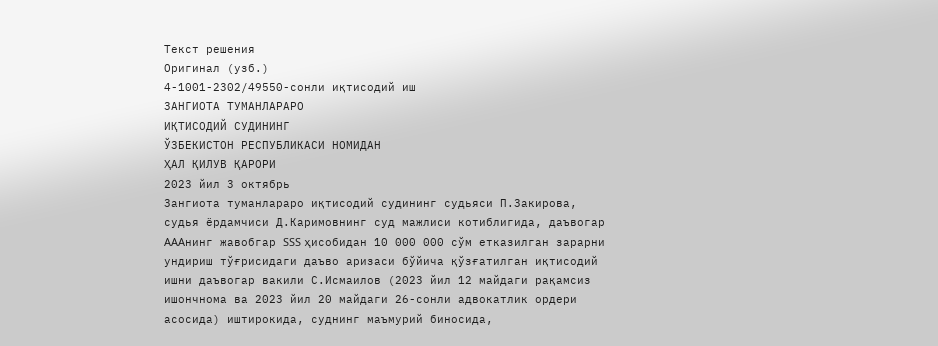Текст решения
Оригинал (узб.)
4-1001-2302/49550-сонли иқтисодий иш
ЗАНГИОТА ТУМАНЛАРАРО
ИҚТИСОДИЙ СУДИНИНГ
ЎЗБЕКИСТОН РЕСПУБЛИКАСИ НОМИДАН
ҲАЛ ҚИЛУВ ҚАРОРИ
2023 йил 3 октябрь
Зангиота туманлараро иқтисодий судининг судьяси П.Закирова,
судья ёрдамчиси Д.Каримовнинг суд мажлиси котиблигида, даъвогар
AAAнинг жавобгар SSS ҳисобидан 10 000 000 сўм етказилган зарарни
ундириш тўғрисидаги даъво аризаси бўйича қўзғатилган иқтисодий
ишни даъвогар вакили С.Исмаилов (2023 йил 12 майдаги рақамсиз
ишончнома ва 2023 йил 20 майдаги 26-сонли адвокатлик ордери
асосида) иштирокида, суднинг маъмурий биносида,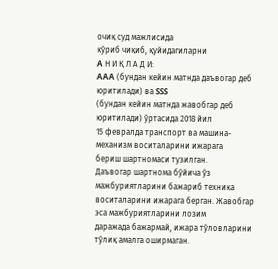очиқ суд мажлисида
кўриб чиқиб, қуйидагиларни
A Н И Қ Л А Д И:
AAA (бундан кейин матнда даъвогар деб юритилади) ва SSS
(бундан кейин матнда жавобгар деб юритилади) ўртасида 2018 йил
15 февралда транспорт ва машина-механизм воситаларини ижарага
бериш шартномаси тузилган.
Даъвогар шартнома бўйича ўз мажбуриятларини бажариб техника
воситаларини ижарага берган. Жавобгар эса мажбуриятларини лозим
даражада бажармай, ижара тўловларини тўлиқ амалга оширмаган.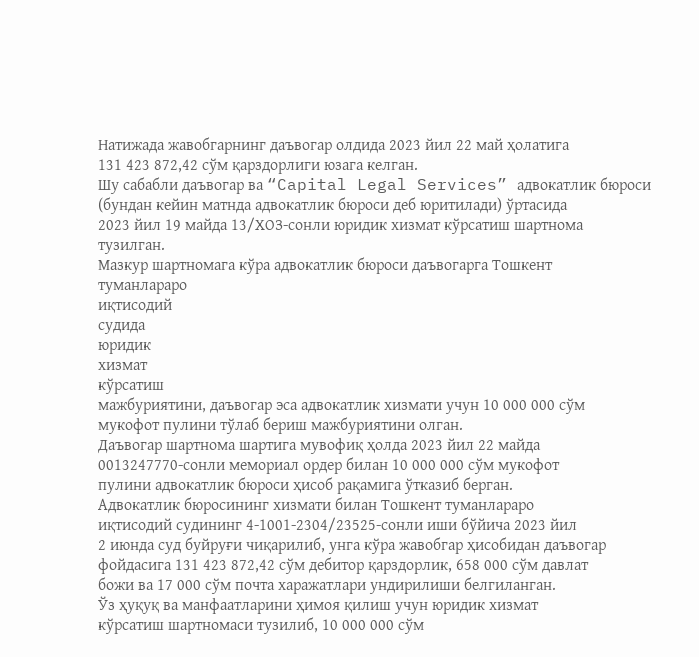Натижада жавобгарнинг даъвогар олдида 2023 йил 22 май ҳолатига
131 423 872,42 сўм қарздорлиги юзага келган.
Шу сабабли даъвогар ва “Capital Legal Services” адвокатлик бюроси
(бундан кейин матнда адвокатлик бюроси деб юритилади) ўртасида
2023 йил 19 майда 13/ХОЗ-сонли юридик хизмат кўрсатиш шартнома
тузилган.
Мазкур шартномага кўра адвокатлик бюроси даъвогарга Тошкент
туманлараро
иқтисодий
судида
юридик
хизмат
кўрсатиш
мажбуриятини, даъвогар эса адвокатлик хизмати учун 10 000 000 сўм
мукофот пулини тўлаб бериш мажбуриятини олган.
Даъвогар шартнома шартига мувофиқ ҳолда 2023 йил 22 майда
0013247770-сонли мемориал ордер билан 10 000 000 сўм мукофот
пулини адвокатлик бюроси ҳисоб рақамига ўтказиб берган.
Адвокатлик бюросининг хизмати билан Тошкент туманлараро
иқтисодий судининг 4-1001-2304/23525-сонли иши бўйича 2023 йил
2 июнда суд буйруғи чиқарилиб, унга кўра жавобгар ҳисобидан даъвогар
фойдасига 131 423 872,42 сўм дебитор қарздорлик, 658 000 сўм давлат
божи ва 17 000 сўм почта харажатлари ундирилиши белгиланган.
Ўз ҳуқуқ ва манфаатларини ҳимоя қилиш учун юридик хизмат
кўрсатиш шартномаси тузилиб, 10 000 000 сўм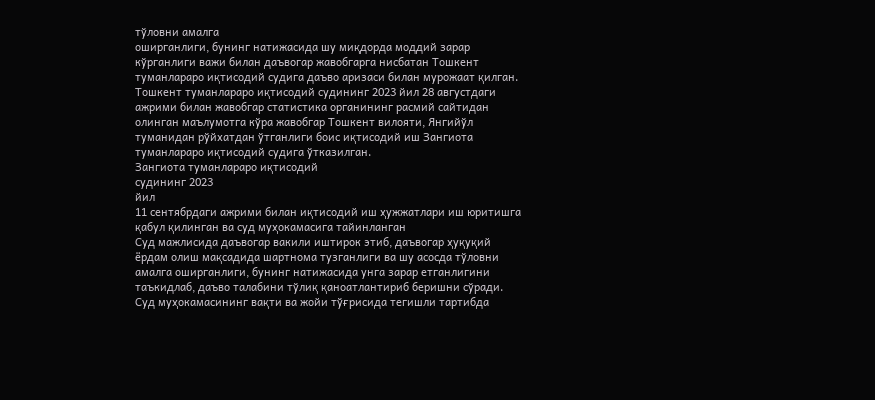тўловни амалга
оширганлиги, бунинг натижасида шу миқдорда моддий зарар
кўрганлиги важи билан даъвогар жавобгарга нисбатан Тошкент
туманлараро иқтисодий судига даъво аризаси билан мурожаат қилган.
Тошкент туманлараро иқтисодий судининг 2023 йил 28 августдаги
ажрими билан жавобгар статистика органининг расмий сайтидан
олинган маълумотга кўра жавобгар Тошкент вилояти, Янгийўл
туманидан рўйхатдан ўтганлиги боис иқтисодий иш Зангиота
туманлараро иқтисодий судига ўтказилган.
Зангиота туманлараро иқтисодий
судининг 2023
йил
11 сентябрдаги ажрими билан иқтисодий иш ҳужжатлари иш юритишга
қабул қилинган ва суд муҳокамасига тайинланган
Суд мажлисида даъвогар вакили иштирок этиб, даъвогар ҳуқуқий
ёрдам олиш мақсадида шартнома тузганлиги ва шу асосда тўловни
амалга оширганлиги, бунинг натижасида унга зарар етганлигини
таъкидлаб, даъво талабини тўлиқ қаноатлантириб беришни сўради.
Суд муҳокамасининг вақти ва жойи тўғрисида тегишли тартибда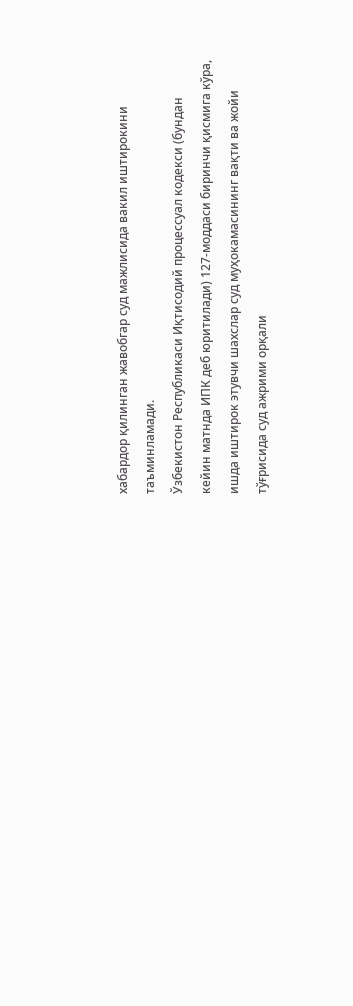хабардор қилинган жавобгар суд мажлисида вакил иштирокини
таъминламади.
Ўзбекистон Республикаси Иқтисодий процессуал кодекси (бундан
кейин матнда ИПК деб юритилади) 127-моддаси биринчи қисмига кўра,
ишда иштирок этувчи шахслар суд муҳокамасининг вақти ва жойи
тўғрисида суд ажрими орқали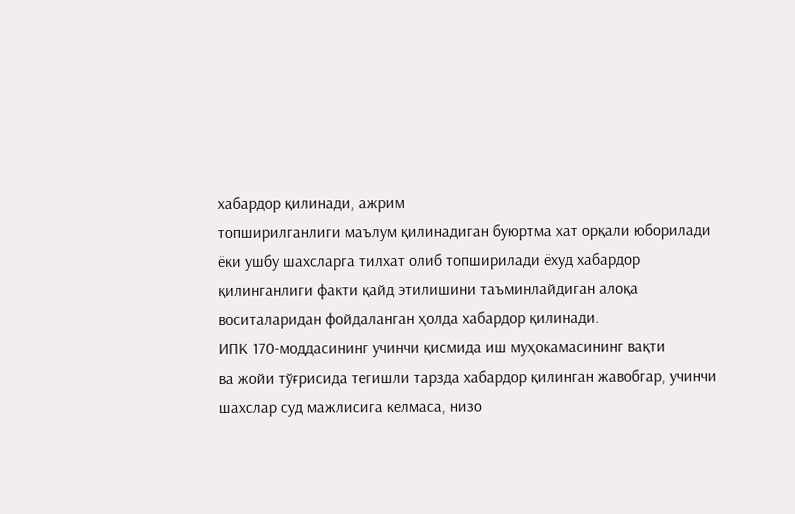хабардор қилинади, ажрим
топширилганлиги маълум қилинадиган буюртма хат орқали юборилади
ёки ушбу шахсларга тилхат олиб топширилади ёхуд хабардор
қилинганлиги факти қайд этилишини таъминлайдиган алоқа
воситаларидан фойдаланган ҳолда хабардор қилинади.
ИПК 170-моддасининг учинчи қисмида иш муҳокамасининг вақти
ва жойи тўғрисида тегишли тарзда хабардор қилинган жавобгар, учинчи
шахслар суд мажлисига келмаса, низо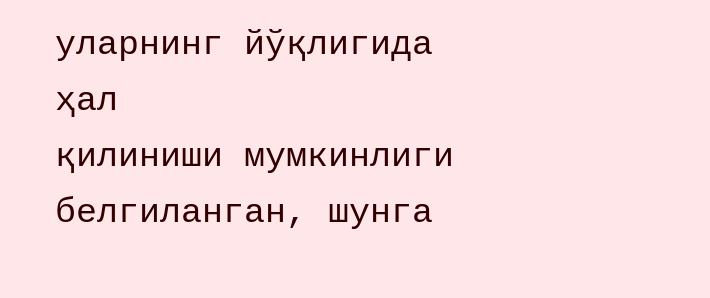уларнинг йўқлигида ҳал
қилиниши мумкинлиги белгиланган, шунга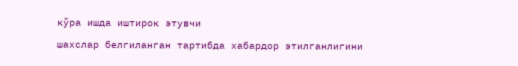кўра ишда иштирок этувчи
шахслар белгиланган тартибда хабардор этилганлигини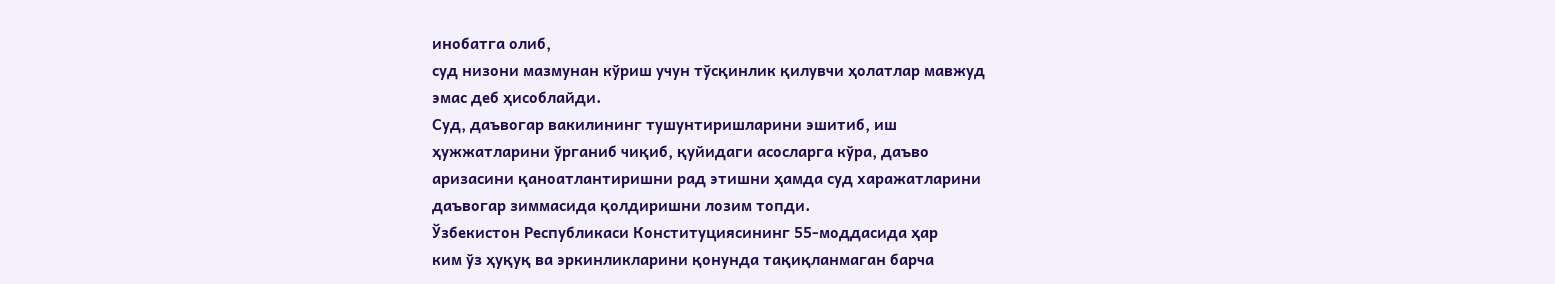инобатга олиб,
суд низони мазмунан кўриш учун тўсқинлик қилувчи ҳолатлар мавжуд
эмас деб ҳисоблайди.
Суд, даъвогар вакилининг тушунтиришларини эшитиб, иш
ҳужжатларини ўрганиб чиқиб, қуйидаги асосларга кўра, даъво
аризасини қаноатлантиришни рад этишни ҳамда суд харажатларини
даъвогар зиммасида қолдиришни лозим топди.
Ўзбекистон Республикаси Конституциясининг 55-моддасида ҳар
ким ўз ҳуқуқ ва эркинликларини қонунда тақиқланмаган барча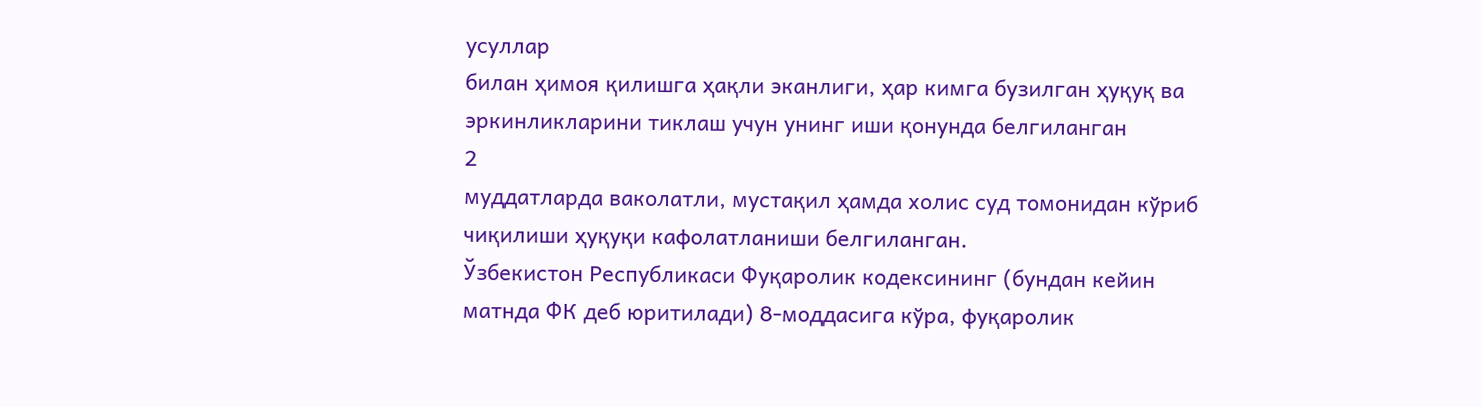усуллар
билан ҳимоя қилишга ҳақли эканлиги, ҳар кимга бузилган ҳуқуқ ва
эркинликларини тиклаш учун унинг иши қонунда белгиланган
2
муддатларда ваколатли, мустақил ҳамда холис суд томонидан кўриб
чиқилиши ҳуқуқи кафолатланиши белгиланган.
Ўзбекистон Республикаси Фуқаролик кодексининг (бундан кейин
матнда ФК деб юритилади) 8-моддасига кўра, фуқаролик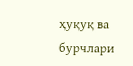ҳуқуқ ва
бурчлари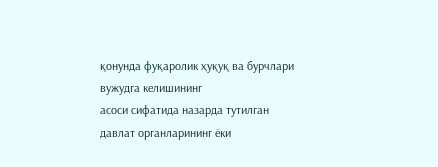қонунда фуқаролик ҳуқуқ ва бурчлари вужудга келишининг
асоси сифатида назарда тутилган давлат органларининг ёки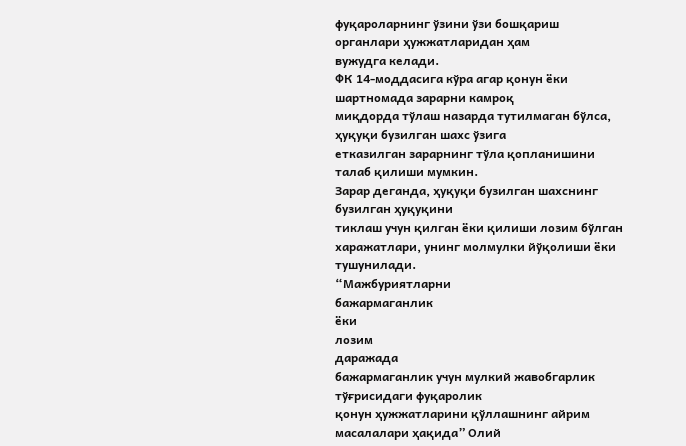фуқароларнинг ўзини ўзи бошқариш органлари ҳужжатларидан ҳам
вужудга келади.
ФК 14-моддасига кўра агар қонун ёки шартномада зарарни камроқ
миқдорда тўлаш назарда тутилмаган бўлса, ҳуқуқи бузилган шахс ўзига
етказилган зарарнинг тўла қопланишини талаб қилиши мумкин.
Зарар деганда, ҳуқуқи бузилган шахснинг бузилган ҳуқуқини
тиклаш учун қилган ёки қилиши лозим бўлган харажатлари, унинг молмулки йўқолиши ёки тушунилади.
“Мажбуриятларни
бажармаганлик
ёки
лозим
даражада
бажармаганлик учун мулкий жавобгарлик тўғрисидаги фуқаролик
қонун ҳужжатларини қўллашнинг айрим масалалари ҳақида” Олий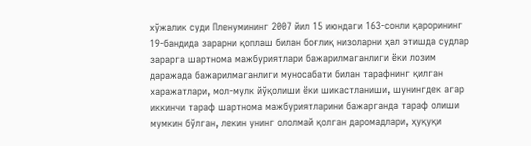хўжалик суди Пленумининг 2007 йил 15 июндаги 163-сонли қарорининг
19-бандида зарарни қоплаш билан боғлиқ низоларни ҳал этишда судлар
зарарга шартнома мажбуриятлари бажарилмаганлиги ёки лозим
даражада бажарилмаганлиги муносабати билан тарафнинг қилган
харажатлари, мол-мулк йўқолиши ёки шикастланиши, шунингдек агар
иккинчи тараф шартнома мажбуриятларини бажарганда тараф олиши
мумкин бўлган, лекин унинг ололмай қолган даромадлари, ҳуқуқи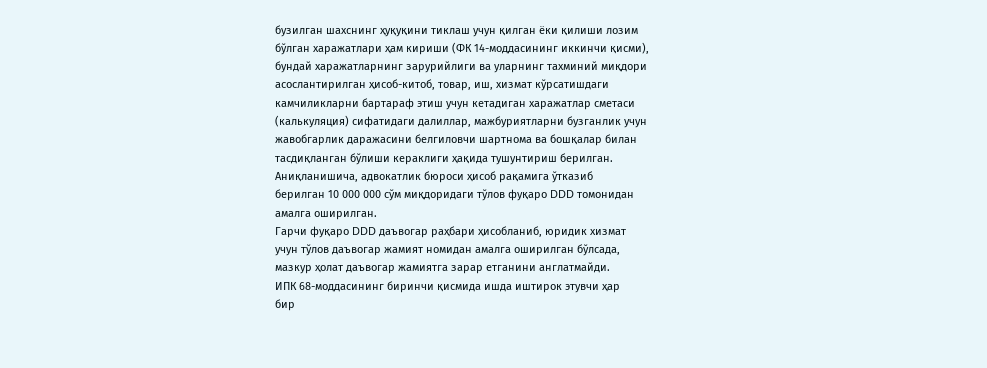бузилган шахснинг ҳуқуқини тиклаш учун қилган ёки қилиши лозим
бўлган харажатлари ҳам кириши (ФК 14-моддасининг иккинчи қисми),
бундай харажатларнинг зарурийлиги ва уларнинг тахминий миқдори
асослантирилган ҳисоб-китоб, товар, иш, хизмат кўрсатишдаги
камчиликларни бартараф этиш учун кетадиган харажатлар сметаси
(калькуляция) сифатидаги далиллар, мажбуриятларни бузганлик учун
жавобгарлик даражасини белгиловчи шартнома ва бошқалар билан
тасдиқланган бўлиши кераклиги ҳақида тушунтириш берилган.
Аниқланишича, адвокатлик бюроси ҳисоб рақамига ўтказиб
берилган 10 000 000 сўм миқдоридаги тўлов фуқаро DDD томонидан
амалга оширилган.
Гарчи фуқаро DDD даъвогар раҳбари ҳисобланиб, юридик хизмат
учун тўлов даъвогар жамият номидан амалга оширилган бўлсада,
мазкур ҳолат даъвогар жамиятга зарар етганини англатмайди.
ИПК 68-моддасининг биринчи қисмида ишда иштирок этувчи ҳар
бир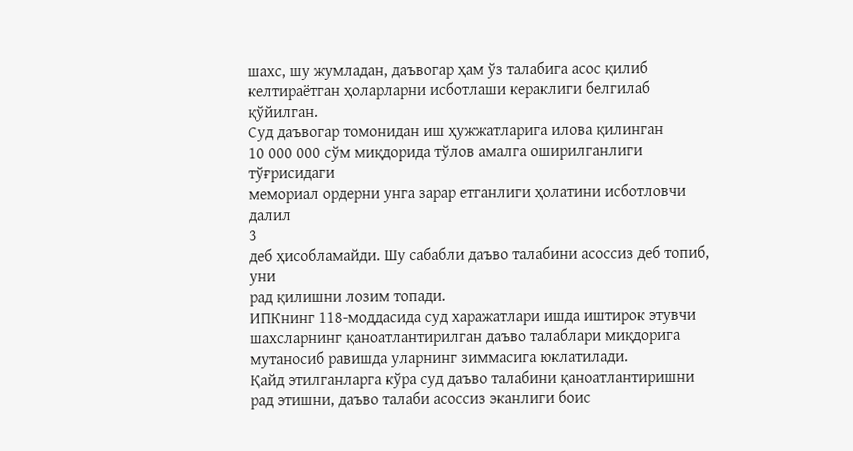шахс, шу жумладан, даъвогар ҳам ўз талабига асос қилиб
келтираётган ҳоларларни исботлаши кераклиги белгилаб қўйилган.
Суд даъвогар томонидан иш ҳужжатларига илова қилинган
10 000 000 сўм миқдорида тўлов амалга оширилганлиги тўғрисидаги
мемориал ордерни унга зарар етганлиги ҳолатини исботловчи далил
3
деб ҳисобламайди. Шу сабабли даъво талабини асоссиз деб топиб, уни
рад қилишни лозим топади.
ИПКнинг 118-моддасида суд харажатлари ишда иштирок этувчи
шахсларнинг қаноатлантирилган даъво талаблари миқдорига
мутаносиб равишда уларнинг зиммасига юклатилади.
Қайд этилганларга кўра суд даъво талабини қаноатлантиришни
рад этишни, даъво талаби асоссиз эканлиги боис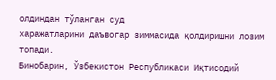олдиндан тўланган суд
харажатларини даъвогар зиммасида қолдиришни лозим топади.
Бинобарин, Ўзбекистон Республикаси Иқтисодий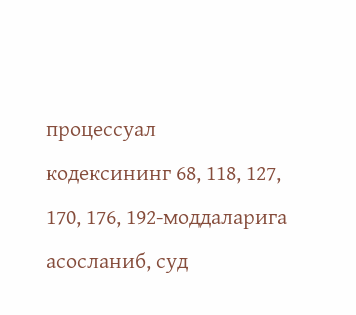процессуал
кодексининг 68, 118, 127, 170, 176, 192-моддаларига асосланиб, суд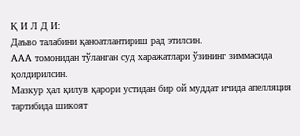Қ И Л Д И:
Даъво талабини қаноатлантириш рад этилсин.
AAA томонидан тўланган суд харажатлари ўзининг зиммасида
қолдирилсин.
Мазкур ҳал қилув қарори устидан бир ой муддат ичида апелляция
тартибида шикоят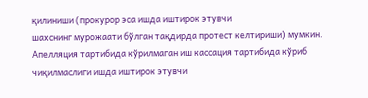қилиниши (прокурор эса ишда иштирок этувчи
шахснинг мурожаати бўлган тақдирда протест келтириши) мумкин.
Апелляция тартибида кўрилмаган иш кассация тартибида кўриб
чиқилмаслиги ишда иштирок этувчи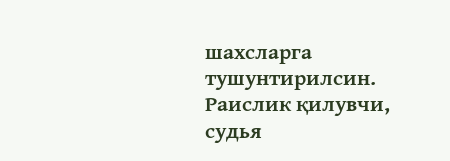шахсларга тушунтирилсин.
Раислик қилувчи, судья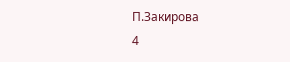П.Закирова
4